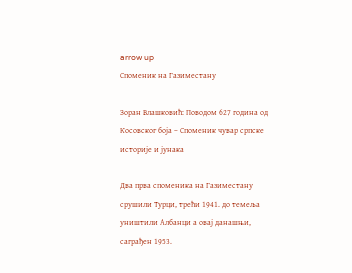arrow up
Споменик на Газиместану

Зоран Влашковић: Поводом 627 година од Косовског боја – Споменик чувар српске историје и јунака

Два прва споменика на Газиместану срушили Турци, трећи 1941. до темеља уништили Албанци а овај данашњи, саграђен 1953.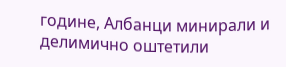године, Албанци минирали и делимично оштетили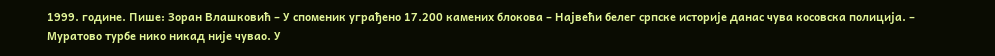1999. године. Пише: Зоран Влашковић – У споменик уграђено 17.200 камених блокова – Највећи белег српске историје данас чува косовска полиција. – Муратово турбе нико никад није чувао. У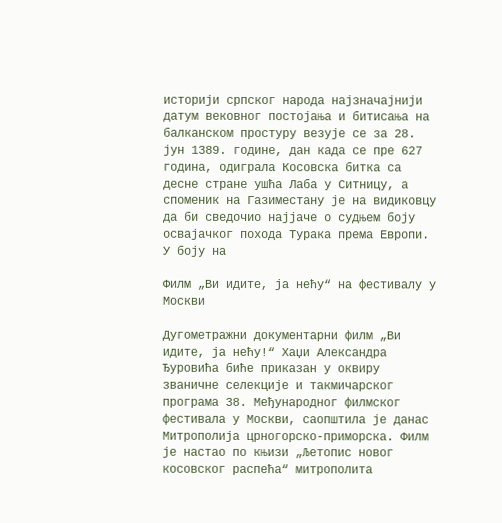историји српског народа најзначајнији датум вековног постојања и битисања на балканском простуру везује се за 28. јун 1389. године, дан када се пре 627 година, одиграла Косовска битка са десне стране ушћа Лаба у Ситницу, а споменик на Газиместану је на видиковцу да би сведочио најјаче о судњем боју освајачког похода Турака према Европи. У боју на

Филм „Ви идите, ја нећу“ на фестивалу у Москви

Дугометражни документарни филм „Ви идите, ја нећу!“ Хаџи Александра Ђуровића биће приказан у оквиру званичне селекције и такмичарског програма 38. Међународног филмског фестивала у Москви, саопштила је данас Митрополија црногорско-приморска. Филм је настао по књизи „Љетопис новог косовског распећа“ митрополита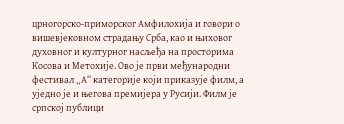црногорско-приморског Амфилохија и говори о вишевјековном страдању Срба, као и њиховог духовног и културног насљеђа на просторима Косова и Метохије. Ово је први међународни фестивал „А“ категорије који приказује филм, а уједно је и његова премијера у Русији. Филм је српској публици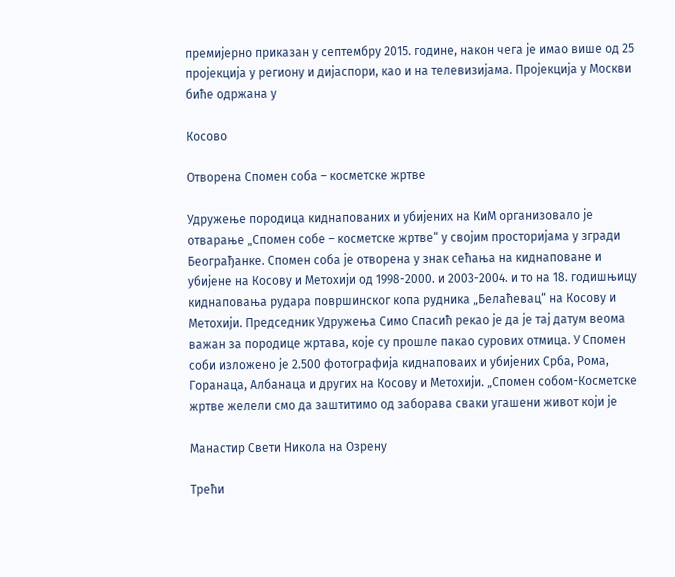премијерно приказан у септембру 2015. године, након чега је имао више од 25 пројекција у региону и дијаспори, као и на телевизијама. Пројекција у Москви биће одржана у

Косово

Отворена Спомен соба – косметске жртве

Удружење породица киднапованих и убијених на КиМ организовало је отварање „Спомен собе – косметске жртве“ у својим просторијама у згради Београђанке. Спомен соба је отворена у знак сећања на киднаповане и убијене на Косову и Метохији од 1998-2000. и 2003-2004. и то на 18. годишњицу киднаповања рудара површинског копа рудника „Белаћевац“ на Косову и Метохији. Председник Удружења Симо Спасић рекао је да је тај датум веома важан за породице жртава, које су прошле пакао сурових отмица. У Спомен соби изложено је 2.500 фотографија киднаповаих и убијених Срба, Рома, Горанаца, Албанаца и других на Косову и Метохији. „Спомен собом-Косметске жртве желели смо да заштитимо од заборава сваки угашени живот који је

Манастир Свети Никола на Озрену

Трећи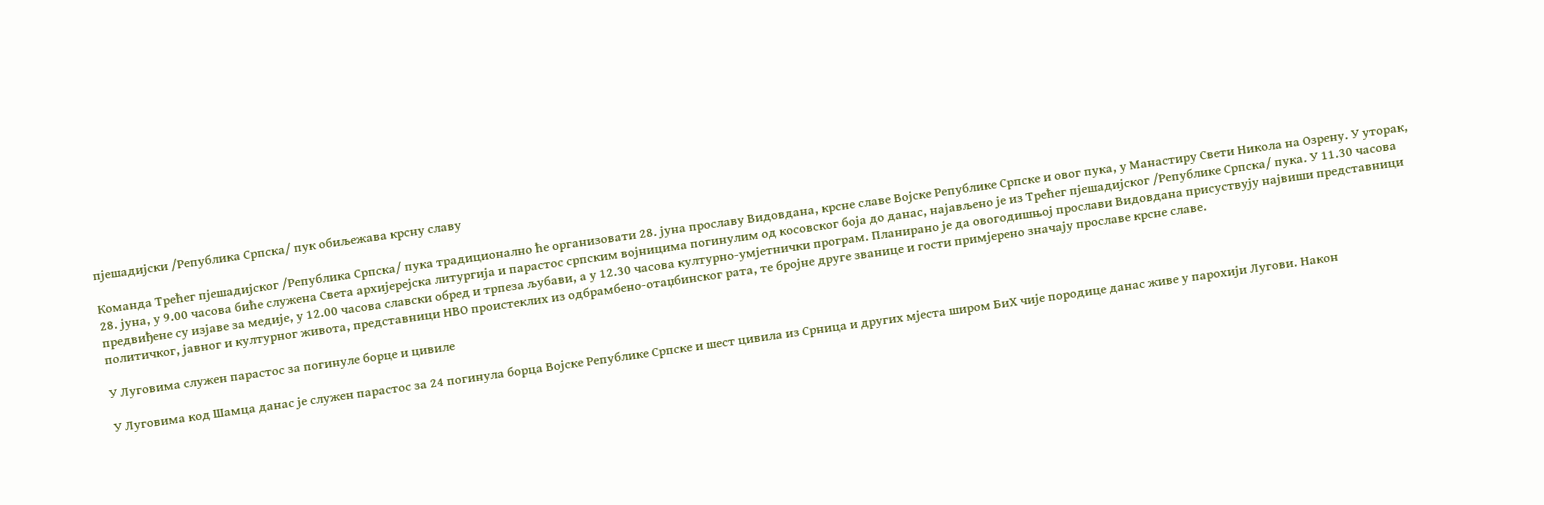пјешадијски /Република Српска/ пук обиљежава крсну славу

Команда Трећег пјешадијског /Република Српска/ пука традиционално ће организовати 28. јуна прославу Видовдана, крсне славе Војске Републике Српске и овог пука, у Манастиру Свети Никола на Озрену. У уторак, 28. јуна, у 9.00 часова биће служена Света архијерејска литургија и парастос српским војницима погинулим од косовског боја до данас, најављено је из Трећег пјешадијског /Републике Српска/ пука. У 11.30 часова предвиђене су изјаве за медије, у 12.00 часова славски обред и трпеза љубави, а у 12.30 часова културно-умјетнички програм. Планирано је да овогодишњој прослави Видовдана присуствују највиши представници политичког, јавног и културног живота, представници НВО проистеклих из одбрамбено-отаџбинског рата, те бројне друге званице и гости примјерено значају прославе крсне славе.

У Луговима служен парастос за погинуле борце и цивиле

У Луговима код Шамца данас је служен парастос за 24 погинула борца Војске Републике Српске и шест цивила из Срница и других мјеста широм БиХ чије породице данас живе у парохији Лугови. Након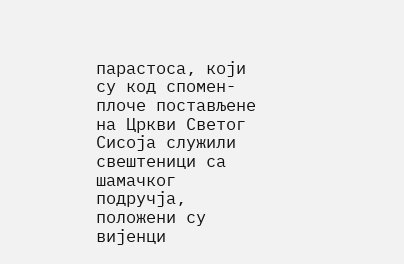парастоса, који су код спомен-плоче постављене на Цркви Светог Сисоја служили свештеници са шамачког подручја, положени су вијенци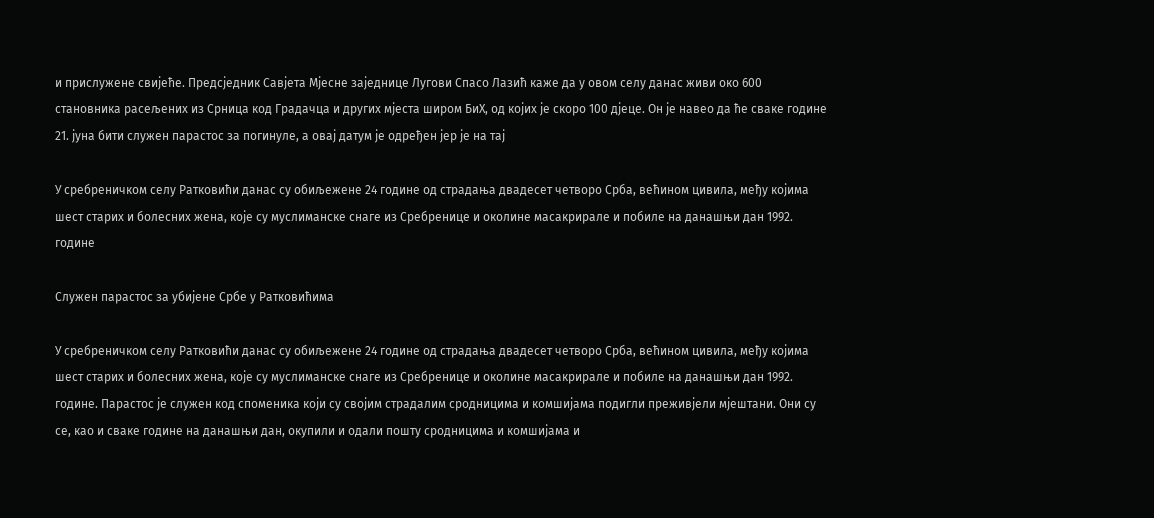и прислужене свијеће. Предсједник Савјета Мјесне заједнице Лугови Спасо Лазић каже да у овом селу данас живи око 600 становника расељених из Срница код Градачца и других мјеста широм БиХ, од којих је скоро 100 дјеце. Он је навео да ће сваке године 21. јуна бити служен парастос за погинуле, а овај датум је одређен јер је на тај

У сребреничком селу Ратковићи данас су обиљежене 24 године од страдања двадесет четворо Срба, већином цивила, међу којима шест старих и болесних жена, које су муслиманске снаге из Сребренице и околине масакрирале и побиле на данашњи дан 1992. годинe

Служен парастос за убијене Србе у Ратковићима

У сребреничком селу Ратковићи данас су обиљежене 24 године од страдања двадесет четворо Срба, већином цивила, међу којима шест старих и болесних жена, које су муслиманске снаге из Сребренице и околине масакрирале и побиле на данашњи дан 1992. годинe. Парастос је служен код споменика који су својим страдалим сродницима и комшијама подигли преживјели мјештани. Они су се, као и сваке године на данашњи дан, окупили и одали пошту сродницима и комшијама и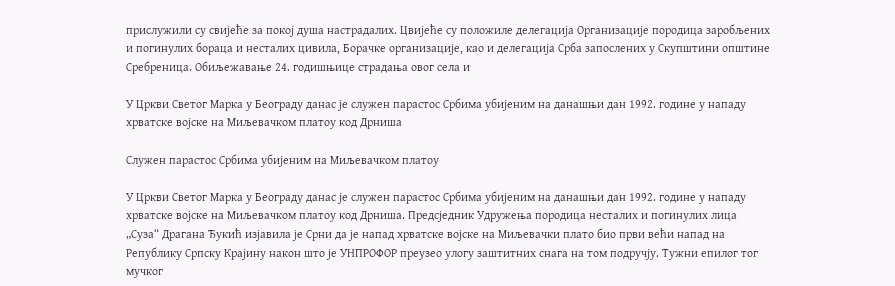прислужили су свијеће за покој душа настрадалих. Цвијеће су положиле делегацијa Организације породица заробљених и погинулих бораца и несталих цивила, Борачке организације, као и делегацијa Срба запослених у Скупштини општине Сребреница. Обиљежавање 24. годишњице страдања овог села и

У Цркви Светог Марка у Београду данас је служен парастос Србима убијеним на данашњи дан 1992. године у нападу хрватске војске на Миљевачком платоу код Дрниша

Служен парастос Србима убијеним на Миљевачком платоу

У Цркви Светог Марка у Београду данас је служен парастос Србима убијеним на данашњи дан 1992. године у нападу хрватске војске на Миљевачком платоу код Дрниша. Предсједник Удружења породица несталих и погинулих лица „Суза“ Драгана Ђукић изјавила је Срни да је напад хрватске војске на Миљевачки плато био први већи напад на Републику Српску Крајину након што је УНПРОФОР преузео улогу заштитних снага на том подручју. Тужни епилог тог мучког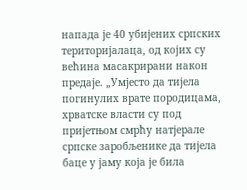напада је 40 убијених српских територијалаца, од којих су већина масакрирани након предаје. „Умјесто да тијела погинулих врате породицама, хрватске власти су под пријетњом смрћу натјерале српске заробљенике да тијела баце у јаму која је била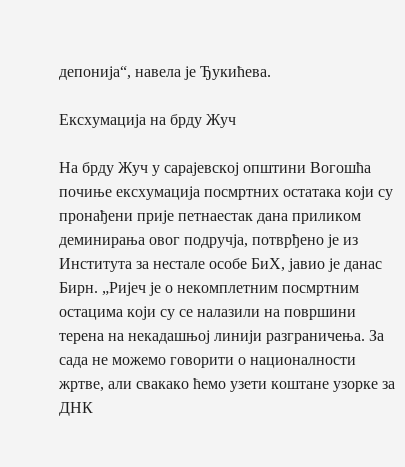депонија“, навела је Ђукићева.

Ексхумација на брду Жуч

На брду Жуч у сарајевској општини Вогошћа почиње ексхумација посмртних остатака који су пронађени прије петнаестак дана приликом деминирања овог подручја, потврђено је из Института за нестале особе БиХ, јавио је данас Бирн. „Ријеч је о некомплетним посмртним остацима који су се налазили на површини терена на некадашњој линији разграничења. За сада не можемо говорити о националности жртве, али свакако ћемо узети коштане узорке за ДНК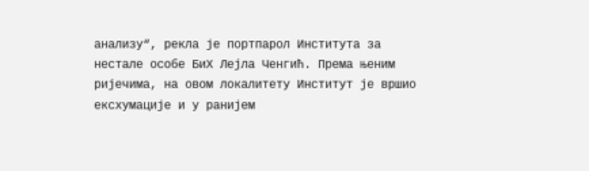анализу“, рекла је портпарол Института за нестале особе БиХ Лејла Ченгић. Према њеним ријечима, на овом локалитету Институт је вршио ексхумације и у ранијем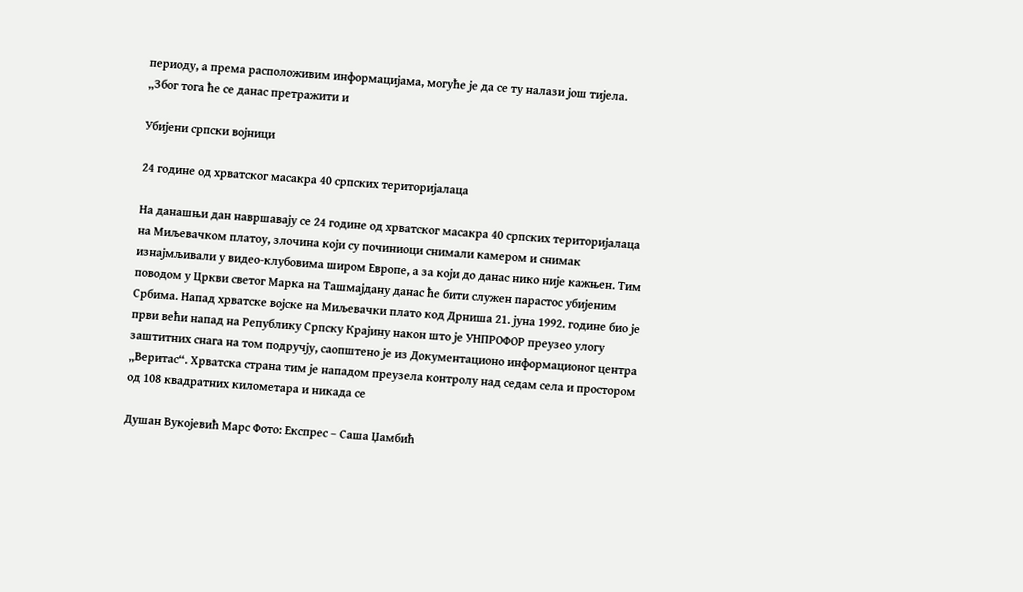периоду, а према расположивим информацијама, могуће је да се ту налази још тијела. „Због тога ће се данас претражити и

Убијени српски војници

24 године од хрватског масакра 40 српских територијалаца

На данашњи дан навршавају се 24 године од хрватског масакра 40 српских територијалаца на Миљевачком платоу, злочина који су починиоци снимали камером и снимак изнајмљивали у видео-клубовима широм Европе, а за који до данас нико није кажњен. Тим поводом у Цркви светог Марка на Ташмајдану данас ће бити служен парастос убијеним Србима. Напад хрватске војске на Миљевачки плато код Дрниша 21. јуна 1992. године био је први већи напад на Републику Српску Крајину након што је УНПРОФОР преузео улогу заштитних снага на том подручју, саопштено је из Документационо информационог центра „Веритас“. Хрватска страна тим је нападом преузела контролу над седам села и простором од 108 квадратних километара и никада се

Душан Вукојевић Марс Фото: Експрес – Саша Џамбић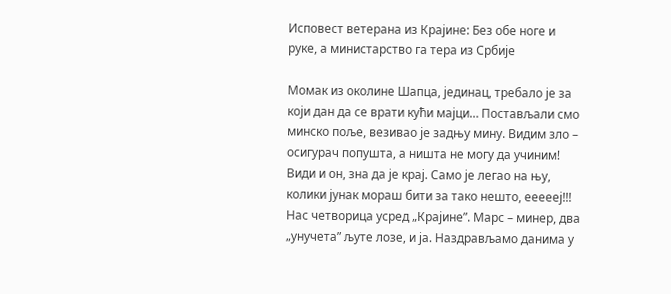Исповест ветерана из Крајине: Без обе ноге и руке, а министарство га тера из Србије

Момак из околине Шапца, јединац, требало је за који дан да се врати кући мајци… Постављали смо минско поље, везивао је задњу мину. Видим зло – осигурач попушта, а ништа не могу да учиним! Види и он, зна да је крај. Само је легао на њу, колики јунак мораш бити за тако нешто, еееееј!!! Нас четворица усред „Крајине”. Марс – минер, два „унучета” љуте лозе, и ја. Наздрављамо данима у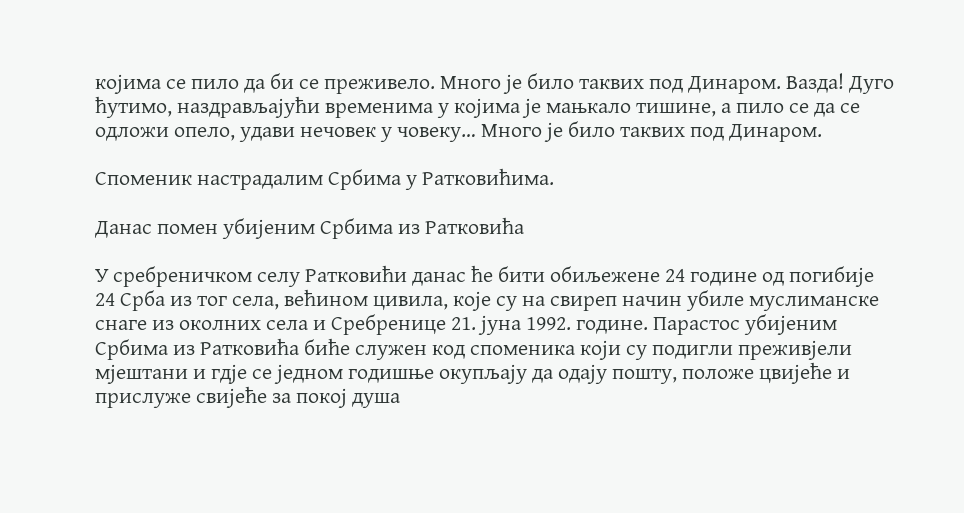којима се пило да би се преживело. Много је било таквих под Динаром. Вазда! Дуго ћутимо, наздрављајући временима у којима је мањкало тишине, а пило се да се одложи опело, удави нечовек у човеку… Много је било таквих под Динаром.

Споменик настрадалим Србима у Ратковићима.

Данас помен убијеним Србима из Ратковића

У сребреничком селу Ратковићи данас ће бити обиљежене 24 године од погибије 24 Срба из тог села, већином цивила, којe су на свиреп начин убиле муслиманске снаге из околних села и Сребренице 21. јуна 1992. године. Парастос убијеним Србима из Ратковића биће служен код споменика који су подигли преживјели мјештани и гдје се једном годишње окупљају да одају пошту, положе цвијеће и прислуже свијеће за покој душа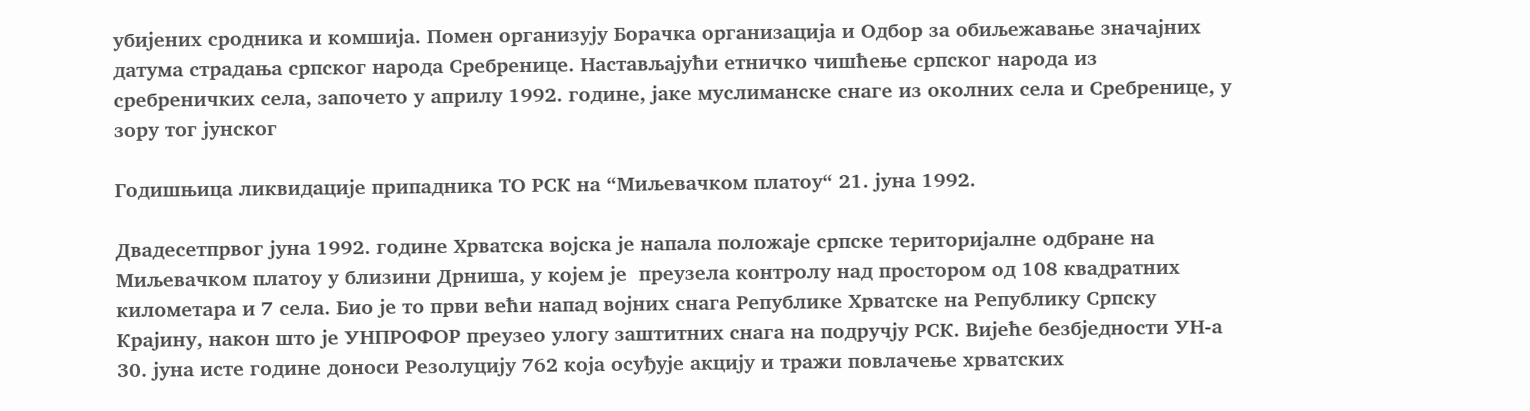убијених сродника и комшија. Помен организују Борачка организација и Одбор за обиљежавање значајних датума страдања српског народа Сребренице. Настављајући етничко чишћење српског народа из сребреничких села, започето у априлу 1992. године, јаке муслиманске снаге из околних села и Сребренице, у зору тог јунског

Годишњица ликвидације припадника ТО РСК на “Миљевачком платоу“ 21. јуна 1992.

Двадесетпрвог јуна 1992. године Хрватска војска је напала положаје српске територијалне одбране на Миљевачком платоу у близини Дрниша, у којем је  преузела контролу над простором од 108 квадратних километара и 7 села. Био је то први већи напад војних снага Републике Хрватске на Републику Српску Крајину, након што је УНПРОФОР преузео улогу заштитних снага на подручју РСК. Вијеће безбједности УН-а 30. јуна исте године доноси Резолуцију 762 која осуђује акцију и тражи повлачење хрватских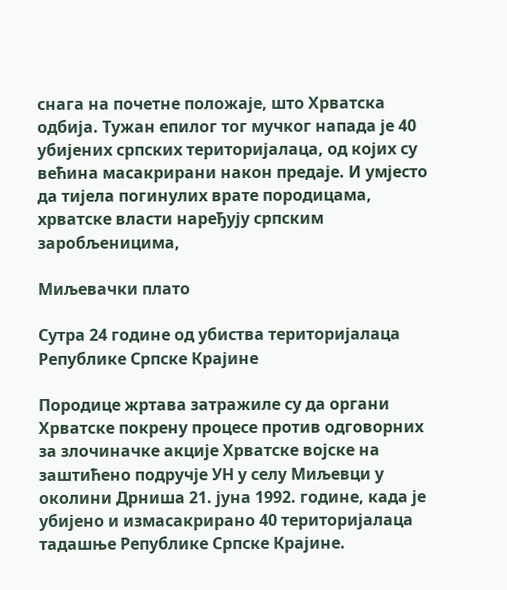снага на почетне положаје, што Хрватска одбија. Тужан епилог тог мучког напада је 40 убијених српских територијалаца, од којих су већина масакрирани након предаје. И умјесто да тијела погинулих врате породицама, хрватске власти наређују српским заробљеницима,

Миљевачки плато

Сутра 24 године од убиства територијалаца Републике Српске Крајине

Породице жртава затражиле су да органи Хрватске покрену процесе против одговорних за злочиначке акције Хрватске војске на заштићено подручје УН у селу Миљевци у околини Дрниша 21. јуна 1992. године, када је убијено и измасакрирано 40 територијалаца тадашње Републике Српске Крајине.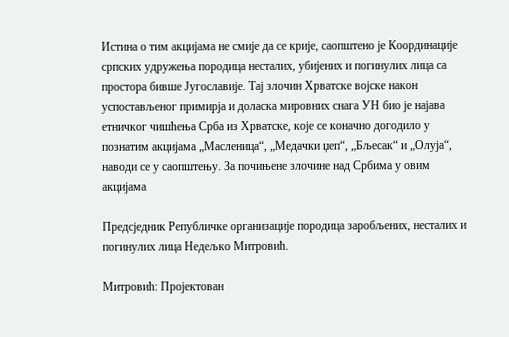Истина о тим акцијама не смије да се крије, саопштено је Координације српских удружења породица несталих, убијених и погинулих лица са простора бивше Југославије. Тај злочин Хрватске војске након успостављеног примирја и доласка мировних снага УН био је најава етничког чишћења Срба из Хрватске, које се коначно догодило у познатим акцијама „Масленица“, „Медачки џеп“, „Бљесак“ и „Олуја“, наводи се у саопштењу. За почињене злочине над Србима у овим акцијама

Предсједник Републичке организације породица заробљених, несталих и погинулих лица Недељко Митровић.

Митровић: Пројектован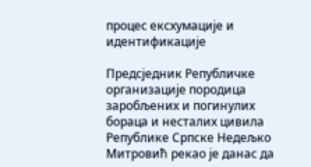процес ексхумације и идентификације

Предсједник Републичке организације породица заробљених и погинулих бораца и несталих цивила Републике Српске Недељко Митровић рекао је данас да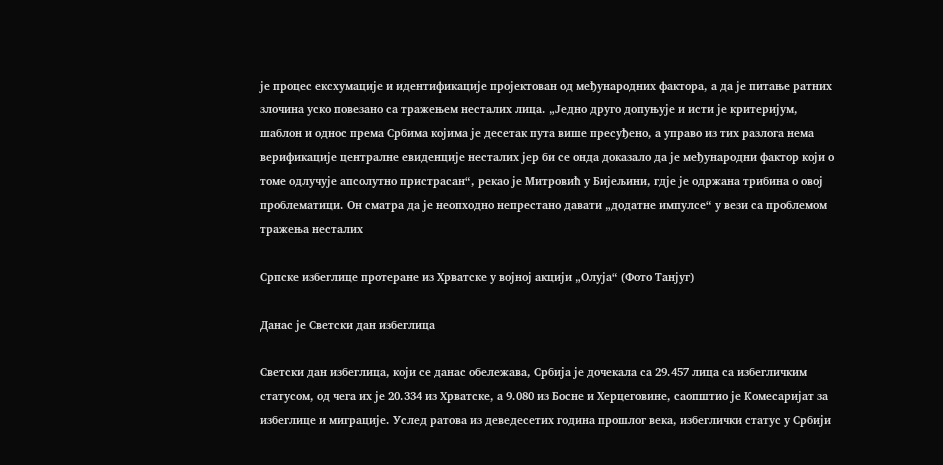је процес ексхумације и идентификације пројектован од међународних фактора, а да је питање ратних злочина уско повезано са тражењем несталих лица. „Једно друго допуњује и исти је критеријум, шаблон и однос према Србима којима је десетак пута више пресуђено, а управо из тих разлога нема верификације централне евиденције несталих јер би се онда доказало да је међународни фактор који о томе одлучује апсолутно пристрасан“, рекао је Митровић у Бијељини, гдје је одржана трибина о овој проблематици. Он сматра да је неопходно непрестано давати „додатне импулсе“ у вези са проблемом тражења несталих

Српске избеглице протеране из Хрватске у војној акцији „Олуја“ (Фото Танјуг)

Данас је Светски дан избеглица

Светски дан избеглица, који се данас обележава, Србија је дочекала са 29.457 лица са избегличким статусом, од чега их је 20.334 из Хрватске, а 9.080 из Босне и Херцеговине, саопштио је Комесаријат за избеглице и миграције. Услед ратова из деведесетих година прошлог века, избеглички статус у Србији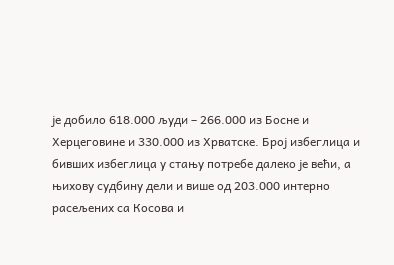је добило 618.000 људи – 266.000 из Босне и Херцеговине и 330.000 из Хрватске. Број избеглица и бивших избеглица у стању потребе далеко је већи, а њихову судбину дели и више од 203.000 интерно расељених са Косова и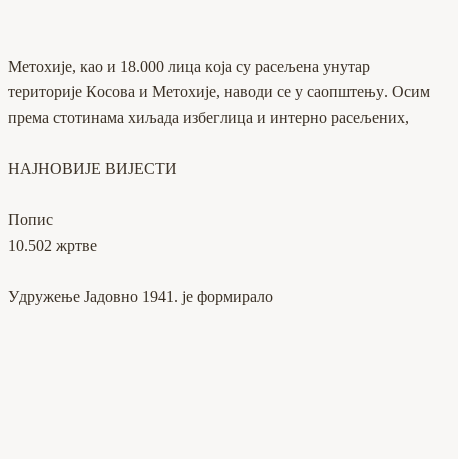Метохије, као и 18.000 лица која су расељена унутар територије Косова и Метохије, наводи се у саопштењу. Осим према стотинама хиљада избеглица и интерно расељених,

НАЈНОВИЈЕ ВИЈЕСТИ

Попис
10.502 жртве

Удружење Јадовно 1941. је формирало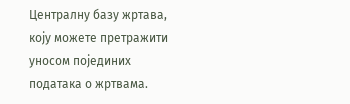Централну базу жртава, коју можете претражити уносом појединих података о жртвама.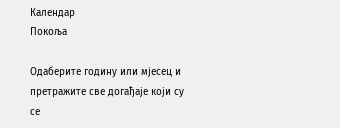Календар
Покоља

Одаберите годину или мјесец и претражите све догађаје који су се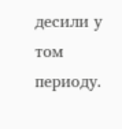десили у том периоду.